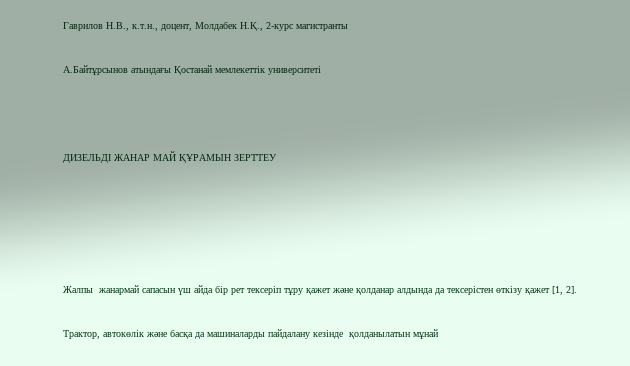Гаврилов Н.В., к.т.н., доцент, Молдабек Н.Қ., 2-курс магистранты

А.Байтұрсынов атындағы Қостанай мемлекеттік университеті



ДИЗЕЛЬДІ ЖАНАР МАЙ ҚҰРАМЫН ЗЕРТТЕУ





Жалпы  жанармай сапасын үш айда бір рет тексеріп тұру қажет және қолданар алдында да тексерістен өткізу қажет [1, 2].

Трактор, автокөлік және басқа да машиналарды пайдалану кезінде  қолданылатын мұнай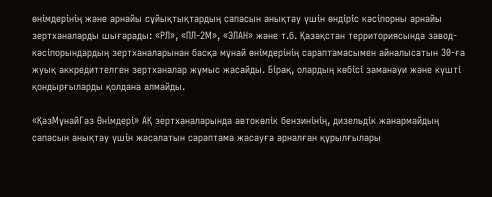өнімдерінің және арнайы сұйықтықтардың сапасын анықтау үшін өндіріс кәсіпорны арнайы зертханаларды шығарады: «РЛ», «ПЛ-2М», «ЭЛАН» және т.б. Қазақстан территориясында завод-кәсіпорындардың зертханаларынан басқа мұнай өнімдерінің сараптамасымен айналысатын 30-ға жуық аккредиттелген зертханалар жұмыс жасайды. Бірақ, олардың көбісі заманауи және күшті қондырғыларды қолдана алмайды.

«ҚазМұнайГаз Өнімдері» АҚ зертханаларында автокөлік бензинінің, дизельдік жанармайдың сапасын анықтау үшін жасалатын сараптама жасауға арналған құрылғылары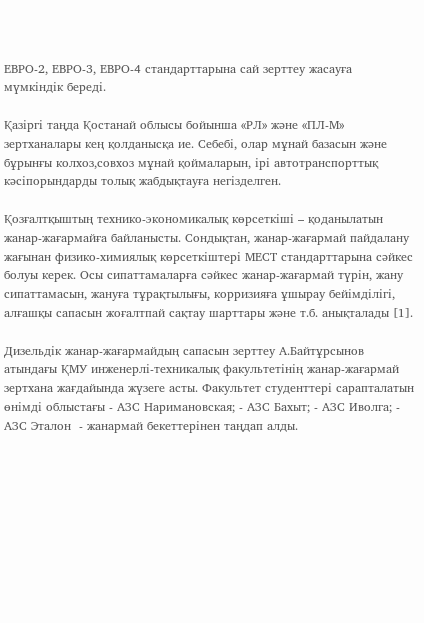ЕВРО-2, ЕВРО-3, ЕВРО-4 стандарттарына сай зерттеу жасауға мүмкіндік береді.

Қазіргі таңда Қостанай облысы бойынша «РЛ» және «ПЛ-М» зертханалары кең қолданысқа ие. Себебі, олар мұнай базасын және бұрынғы колхоз,совхоз мұнай қоймаларын, ірі автотранспорттық кәсіпорындарды толық жабдықтауға негізделген.

Қозғалтқыштың технико-экономикалық көрсеткіші – қоданылатын жанар-жағармайға байланысты. Сондықтан, жанар-жағармай пайдалану жағынан физико-химиялық көрсеткіштері МЕСТ стандарттарына сәйкес болуы керек. Осы сипаттамаларға сәйкес жанар-жағармай түрін, жану сипаттамасын, жануға тұрақтылығы, корризияға ұшырау бейімділігі, алғашқы сапасын жоғалтпай сақтау шарттары және т.б. анықталады [1].

Дизельдік жанар-жағармайдың сапасын зерттеу А.Байтұрсынов атындағы ҚМУ инженерлі-техникалық факультетінің жанар-жағармай зертхана жағдайында жүзеге асты. Факультет студенттері сарапталатын өнімді облыстағы - АЗС Наримановская; - АЗС Бахыт; - АЗС Иволга; - АЗС Эталон  - жанармай бекеттерінен таңдап алды.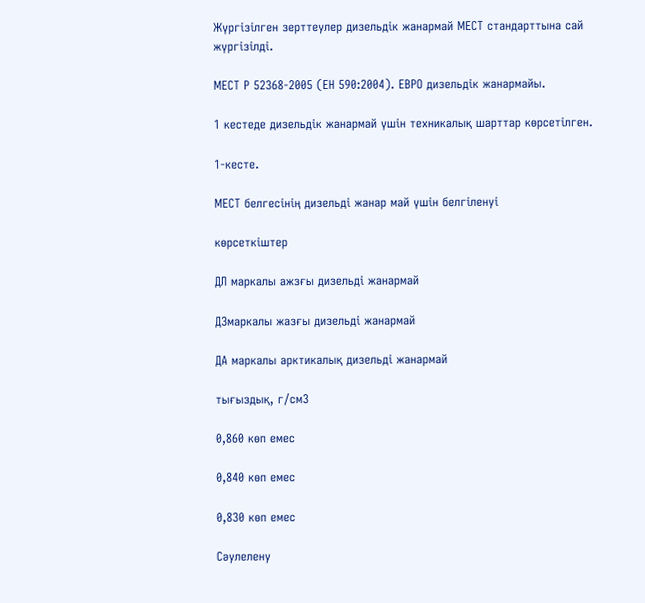Жүргізілген зерттеулер дизельдік жанармай МЕСТ стандарттына сай жүргізілді.

МЕСТ Р 52368-2005 (ЕН 590:2004). ЕВРО дизельдік жанармайы.

1 кестеде дизельдік жанармай үшін техникалық шарттар көрсетілген.

1-кесте.

МЕСТ белгесінің дизельді жанар май үшін белгіленуі

көрсеткіштер

ДЛ маркалы ажзғы дизельді жанармай

ДЗмаркалы жазғы дизельді жанармай

ДА маркалы арктикалық дизельді жанармай

тығыздық, г/см3

0,860 көп емес

0,840 көп емес

0,830 көп емес

Сәулелену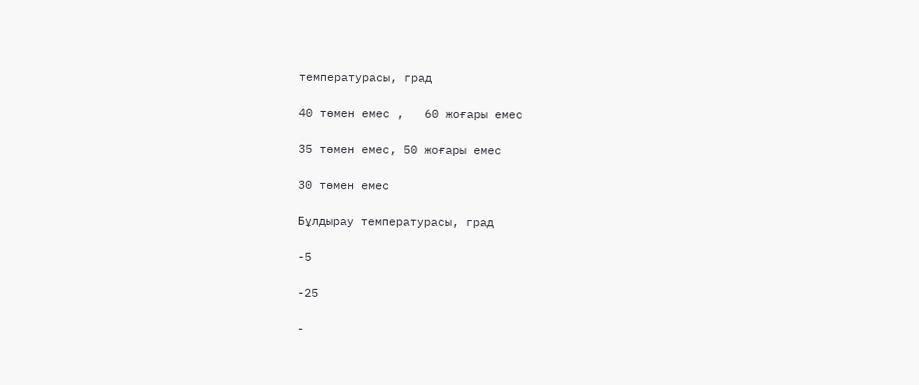температурасы, град

40 төмен емес ,   60 жоғары емес

35 төмен емес, 50 жоғары емес

30 төмен емес

Бұлдырау температурасы, град

-5

-25

-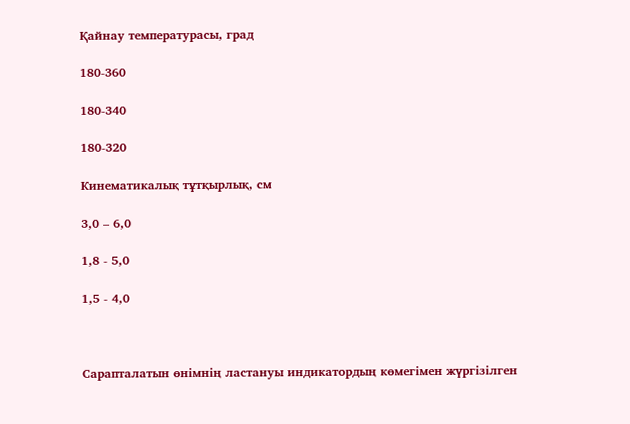Қайнау температурасы, град

180-360

180-340

180-320

Кинематикалық тұтқырлық, см

3,0 – 6,0

1,8 - 5,0

1,5 - 4,0



Сарапталатын өнімнің ластануы индикатордың көмегімен жүргізілген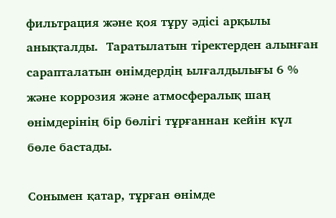фильтрация және қоя тұру әдісі арқылы анықталды.  Таратылатын тіректерден алынған сарапталатын өнімдердің ылғалдылығы 6 % және коррозия және атмосфералық шаң өнімдерінің бір бөлігі тұрғаннан кейін күл бөле бастады.

Сонымен қатар, тұрған өнімде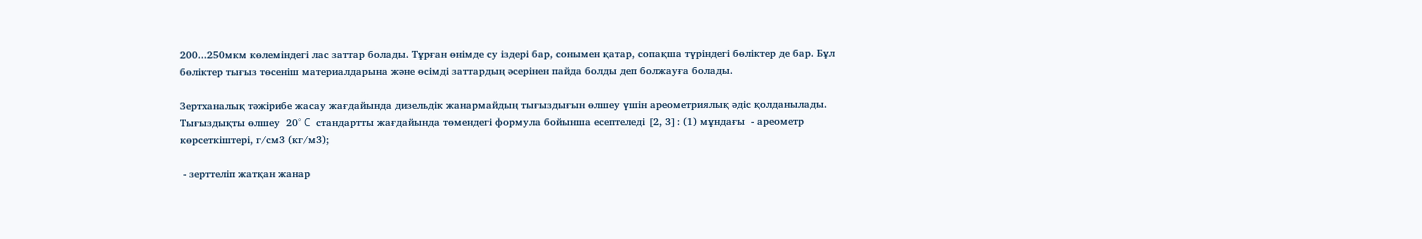200...250мкм көлеміндегі лас заттар болады. Тұрған өнімде су іздері бар, сонымен қатар, сопақша түріндегі бөліктер де бар. Бұл бөліктер тығыз төсеніш материалдарына және өсімді заттардың әсерінен пайда болды деп болжауға болады.

Зертханалық тәжірибе жасау жағдайында дизельдік жанармайдың тығыздығын өлшеу үшін ареометриялық әдіс қолданылады. Тығыздықты өлшеу  20° C  стандартты жағдайында төмендегі формула бойынша есептеледі [2, 3]: (1) мұндағы  - ареометр көрсеткіштері, г/см3 (кг/м3);

 - зерттеліп жатқан жанар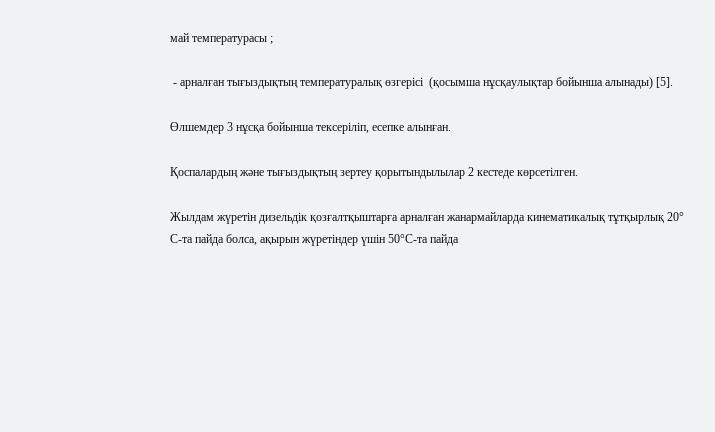май температурасы ;

 - арналған тығыздықтың температуралық өзгерісі  (қосымша нұсқаулықтар бойынша алынады) [5].

Өлшемдер 3 нұсқа бойынша тексеріліп, есепке алынған.

Қоспалардың және тығыздықтың зертеу қорытындылылар 2 кестеде көрсетілген.

Жылдам жүретін дизельдік қозғалтқыштарға арналған жанармайларда кинематикалық тұтқырлық 20° С-та пайда болса, ақырын жүретіндер үшін 50°С-та пайда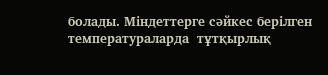болады. Міндеттерге сәйкес берілген температураларда  тұтқырлық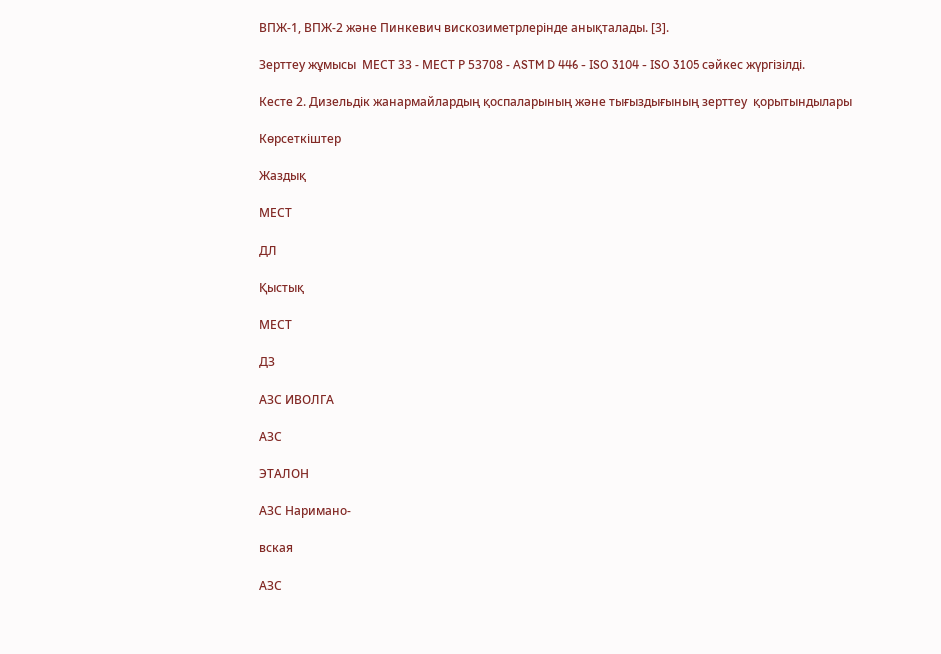ВПЖ-1, ВПЖ-2 және Пинкевич вискозиметрлерінде анықталады. [3].

Зерттеу жұмысы  МЕСТ 33 - МЕСТ Р 53708 - ASTM D 446 - ISO 3104 - ISO 3105 сәйкес жүргізілді.

Кесте 2. Дизельдік жанармайлардың қоспаларының және тығыздығының зерттеу  қорытындылары

Көрсеткіштер

Жаздық

МЕСТ

ДЛ

Қыстық

МЕСТ

ДЗ

АЗС ИВОЛГА

АЗС

ЭТАЛОН

АЗС Наримано-

вская

АЗС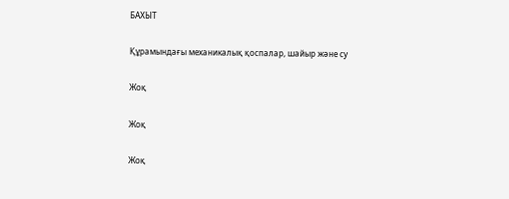БАХЫТ

Құрамындағы механикалық қоспалар, шайыр және су

Жоқ

Жоқ

Жоқ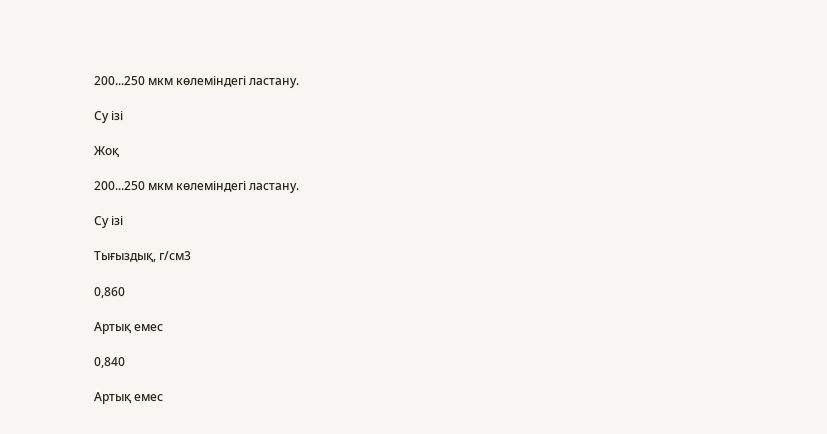200...250 мкм көлеміндегі ластану.

Су ізі

Жоқ

200...250 мкм көлеміндегі ластану.

Су ізі

Тығыздық, г/см3

0,860

Артық емес

0,840

Артық емес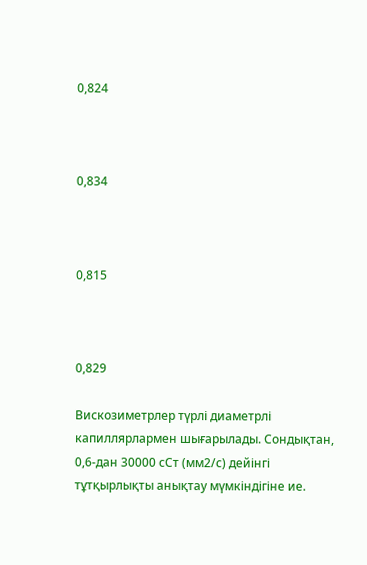0,824



0,834



0,815



0,829

Вискозиметрлер түрлі диаметрлі капиллярлармен шығарылады. Сондықтан, 0,6-дан 30000 сСт (мм2/с) дейінгі тұтқырлықты анықтау мүмкіндігіне ие.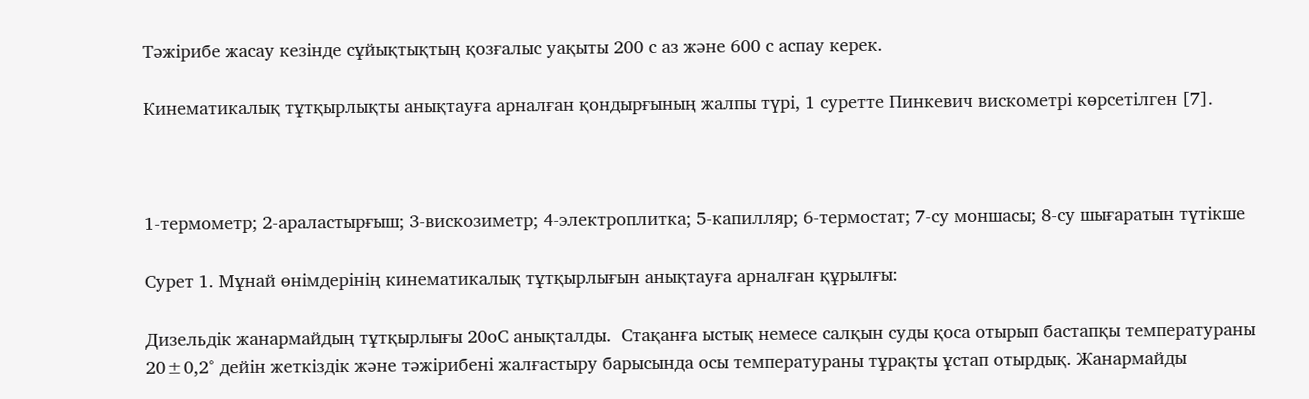Тәжірибе жасау кезінде сұйықтықтың қозғалыс уақыты 200 с аз және 600 с аспау керек.

Кинематикалық тұтқырлықты анықтауға арналған қондырғының жалпы түрі, 1 суретте Пинкевич вискометрі көрсетілген [7].



1-термометр; 2-араластырғыш; 3-вискозиметр; 4-электроплитка; 5-капилляр; 6-термостат; 7-су моншасы; 8-су шығаратын түтікше

Сурет 1. Мұнай өнімдерінің кинематикалық тұтқырлығын анықтауға арналған құрылғы:

Дизельдік жанармайдың тұтқырлығы 20оС анықталды.  Стақанға ыстық немесе салқын суды қоса отырып бастапқы температураны 20±0,2° дейін жеткіздік және тәжірибені жалғастыру барысында осы температураны тұрақты ұстап отырдық. Жанармайды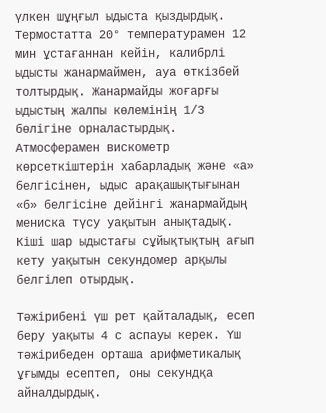үлкен шұңғыл ыдыста қыздырдық. Термостатта 20° температурамен 12 мин ұстағаннан кейін, калибрлі ыдысты жанармаймен, ауа өткізбей толтырдық. Жанармайды жоғарғы ыдыстың жалпы көлемінің 1/3 бөлігіне орналастырдық. Атмосферамен вискометр көрсеткіштерін хабарладық және «а» белгісінен, ыдыс арақашықтығынан «б» белгісіне дейінгі жанармайдың мениска түсу уақытын анықтадық. Кіші шар ыдыстағы сұйықтықтың ағып кету уақытын секундомер арқылы белгілеп отырдық.

Тәжірибені үш рет қайталадық, есеп беру уақыты 4 с аспауы керек. Үш тәжірибеден орташа арифметикалық ұғымды есептеп, оны секундқа айналдырдық.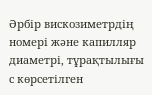Әрбір вискозиметрдің номері және капилляр диаметрі, тұрақтылығы с көрсетілген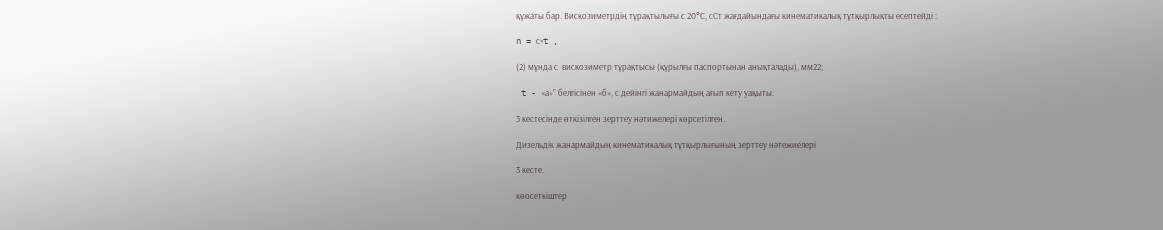құжаты бар. Вискозиметрдің тұрақтылығы с 20°С, сСт жағдайындағы кинематикалық тұтқырлықты есептейді :

n = с×t ,

(2) мұнда с  вискозиметр тұрақтысы (құрылғы паспортынан анықталады), мм22;

 t - «а»” белгісінен «б», с дейінгі жанармайдың ағып кету уақыты.

3 кестесінде өткізілген зерттеу нәтижелері көрсетілген.

Дизельдік жанармайдың кинематикалық тұтқырлығының зерттеу нәтежиелері

3 кесте.

көосеткіштер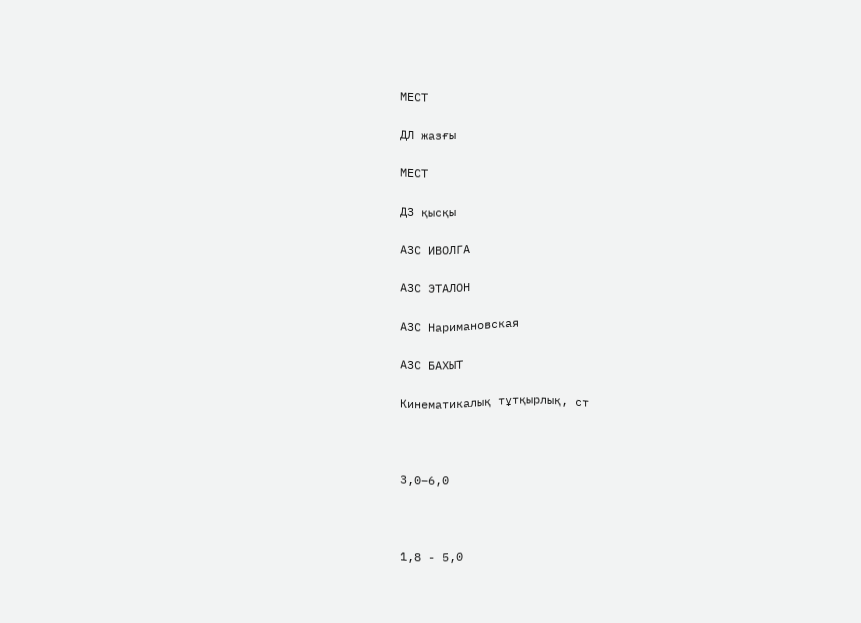МЕСТ

ДЛ жазғы

МЕСТ

ДЗ қысқы

АЗС ИВОЛГА

АЗС ЭТАЛОН

АЗС Наримановская

АЗС БАХЫТ

Кинематикалық тұтқырлық, ст



3,0–6,0



1,8 - 5,0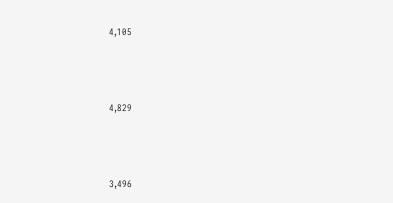4,105



4,829



3,496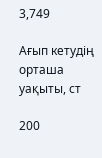3,749

Ағып кетудің орташа уақыты, ст

200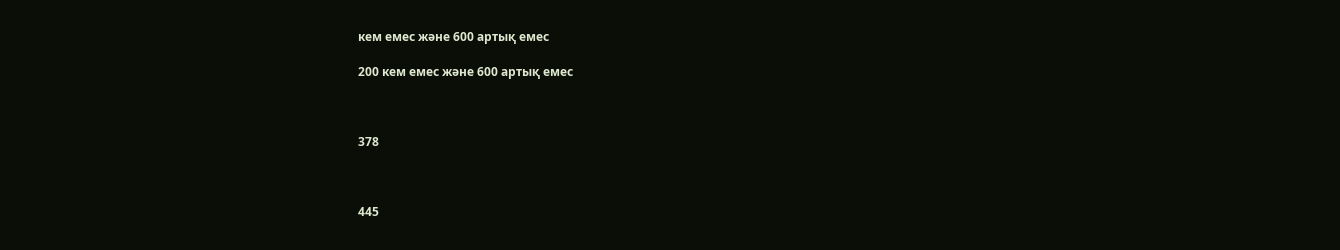кем емес және 600 артық емес

200 кем емес және 600 артық емес



378



445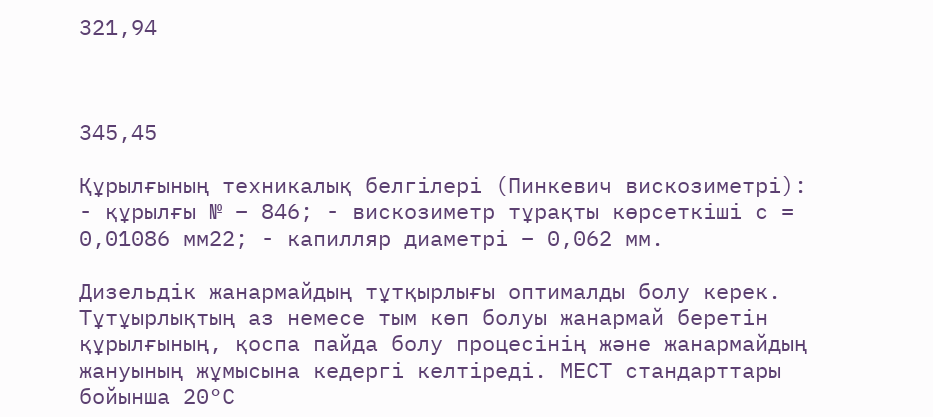321,94



345,45

Құрылғының техникалық белгілері (Пинкевич вискозиметрі): - құрылғы № – 846; - вискозиметр тұрақты көрсеткіші с = 0,01086 мм22; - капилляр диаметрі – 0,062 мм.

Дизельдік жанармайдың тұтқырлығы оптималды болу керек. Тұтұырлықтың аз немесе тым көп болуы жанармай беретін құрылғының, қоспа пайда болу процесінің және жанармайдың жануының жұмысына кедергі келтіреді. МЕСТ стандарттары бойынша 20°С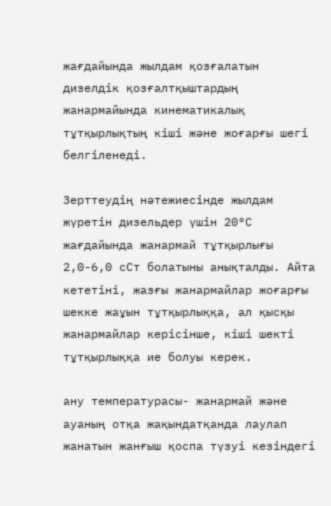жағдайында жылдам қозғалатын дизелдік қозғалтқыштардың жанармайында кинематикалық тұтқырлықтың кіші және жоғарғы шегі белгіленеді.

Зерттеудің нәтежиесінде жылдам жүретін дизельдер үшін 20°С жағдайында жанармай тұтқырлығы 2,0-6,0 сСт болатыны анықталды. Айта кететіні, жазғы жанармайлар жоғарғы шекке жаұын тұтқырлыққа, ал қысқы жанармайлар керісінше, кіші шекті  тұтқырлыққа ие болуы керек.

ану температурасы- жанармай және ауаның отқа жақындатқанда лаулап жанатын жанғыш қоспа түзуі кезіндегі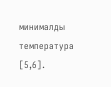минималды температура [5,6].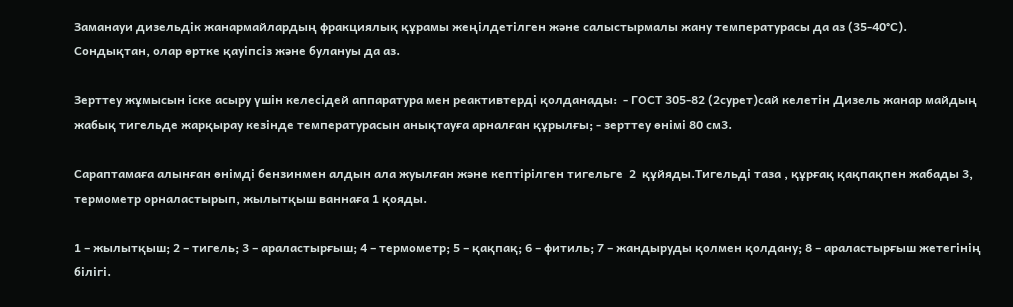Заманауи дизельдік жанармайлардың фракциялық құрамы жеңілдетілген және салыстырмалы жану температурасы да аз (35-40°С). Сондықтан, олар өртке қауіпсіз және булануы да аз.

Зерттеу жұмысын іске асыру үшін келесідей аппаратура мен реактивтерді қолданады:  - ГОСТ 305-82 (2сурет)сай келетін Дизель жанар майдың жабық тигельде жарқырау кезінде температурасын анықтауға арналған құрылғы; - зерттеу өнімі 80 см3.

Сараптамаға алынған өнімді бензинмен алдын ала жуылған және кептірілген тигельге  2  құйяды.Тигельді таза , құрғақ қақпақпен жабады 3, термометр орналастырып, жылытқыш ваннаға 1 қояды.

1 – жылытқыш; 2 – тигель; 3 – араластырғыш; 4 – термометр; 5 – қақпақ; 6 – фитиль; 7 – жандыруды қолмен қолдану; 8 – араластырғыш жетегінің білігі.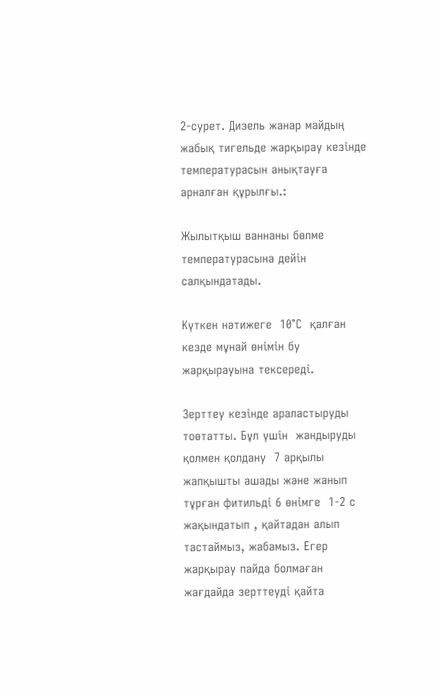2-сурет. Дизель жанар майдың жабық тигельде жарқырау кезінде температурасын анықтауға арналған құрылғы.:

Жылытқыш ваннаны бөлме температурасына дейін салқындатады.

Күткен нәтижеге  10°С  қалған кезде мұнай өнімін бу жарқырауына тексереді.

Зерттеу кезінде араластыруды тоөтатты. Бұл үшін  жандыруды қолмен қолдану  7 арқылы жапқышты ашады және жанып тұрған фитильді 6 өнімге  1-2 с жақындатып , қайтадан алып тастаймыз, жабамыз. Егер жарқырау пайда болмаған жағдайда зерттеуді қайта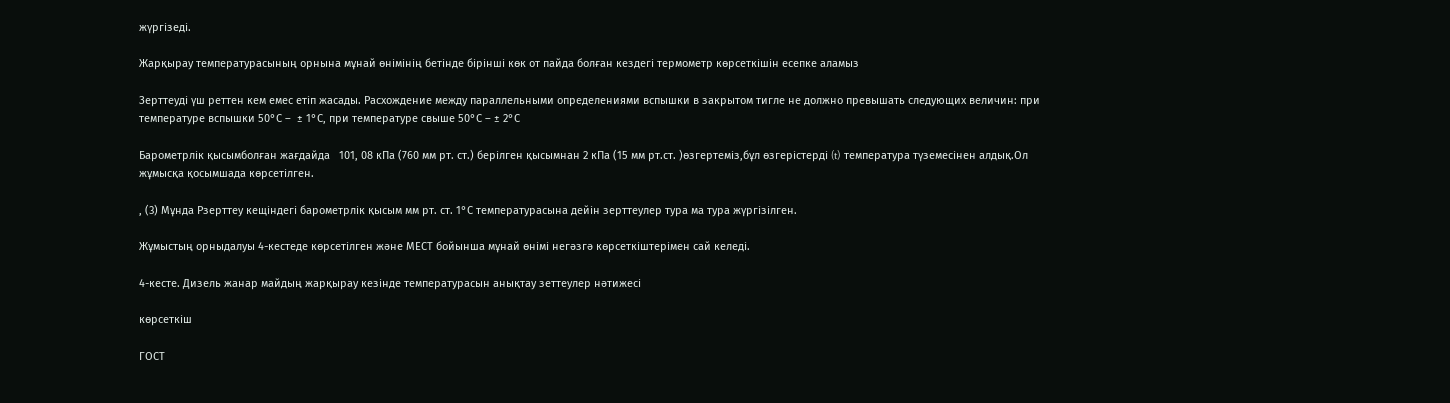жүргізеді.

Жарқырау температурасының орнына мұнай өнімінің бетінде бірінші көк от пайда болған кездегі термометр көрсеткішін есепке аламыз

Зерттеуді үш реттен кем емес етіп жасады. Расхождение между параллельными определениями вспышки в закрытом тигле не должно превышать следующих величин: при температуре вспышки 50°С –  ± 1°С, при температуре свыше 50°С – ± 2°С

Барометрлік қысымболған жағдайда   101, 08 кПа (760 мм рт. ст.) берілген қысымнан 2 кПа (15 мм рт.ст. )өзгертеміз,бұл өзгерістерді (t)  температура түземесінен алдық.Ол жұмысқа қосымшада көрсетілген.

, (3) Мұнда Рзерттеу кещіндегі барометрлік қысым мм рт. ст. 1°С температурасына дейін зерттеулер тура ма тура жүргізілген.

Жұмыстың орныдалуы 4-кестеде көрсетілген және МЕСТ бойынша мұнай өнімі негәзгә көрсеткіштерімен сай келеді.

4-кесте. Дизель жанар майдың жарқырау кезінде температурасын анықтау зеттеулер нәтижесі

көрсеткіш

ГОСТ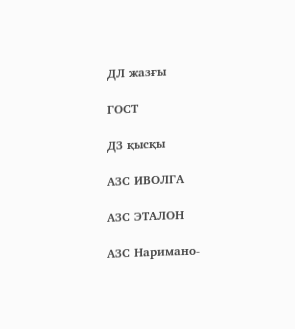ДЛ жазғы

ГОСТ

ДЗ қысқы

АЗС ИВОЛГА

АЗС ЭТАЛОН

АЗС Наримано-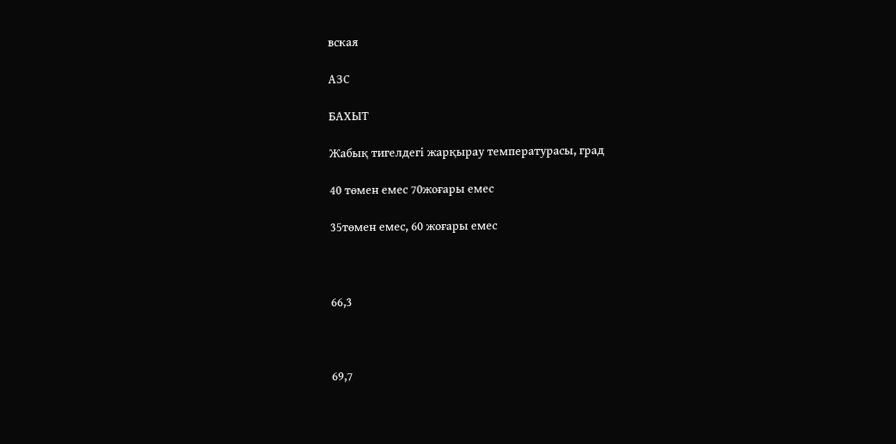вская

АЗС

БАХЫТ

Жабық тигелдегі жарқырау температурасы, град

40 төмен емес 70жоғары емес

35төмен емес, 60 жоғары емес



66,3



69,7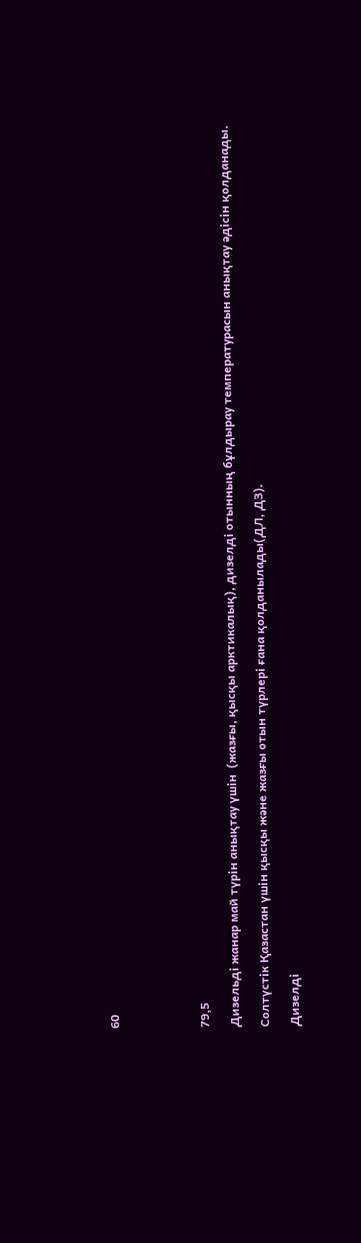60





79,5

Дизельді жанар май түрін анықтау үшін  (жазғы, қысқы арктикалық), дизелді отынның бұлдырау температурасын анықтау әдісін қолданады.

Солтүстік Қазастан үшін қысқы және жазғы отын түрлері ғана қолданылады(ДЛ, ДЗ).

Дизелді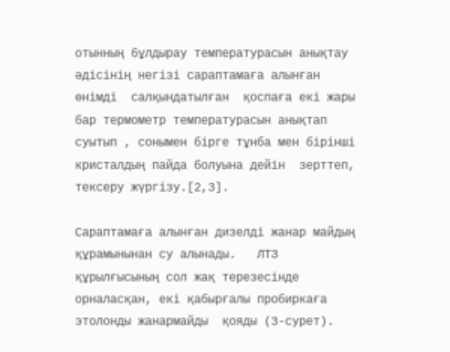отынның бұлдырау температурасын анықтау әдісінің негізі сараптамаға алынған өнімді  салқындатылған  қоспаға екі жары бар термометр температурасын анықтап суытып , сонымен бірге тұнба мен бірінші кристалдың пайда болуына дейін  зерттеп, тексеру жүргізу.[2,3].

Сараптамаға алынған дизелді жанар майдың құрамынынан су алынады.   ЛТЗ құрылғысының сол жақ терезесінде орналасқан, екі қабырғалы пробиркаға этолонды жанармайды  қояды (3-сурет).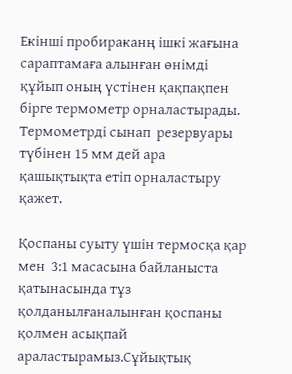Екінші пробираканң ішкі жағына  сараптамаға алынған өнімді құйып оның үстінен қақпақпен бірге термометр орналастырады. Термометрді сынап  резервуары түбінен 15 мм дей ара қашықтықта етіп орналастыру қажет.

Қоспаны суыту үшін термосқа қар мен  3:1 масасына байланыста қатынасында тұз қолданылғаналынған қоспаны қолмен асықпай араластырамыз.Сұйықтық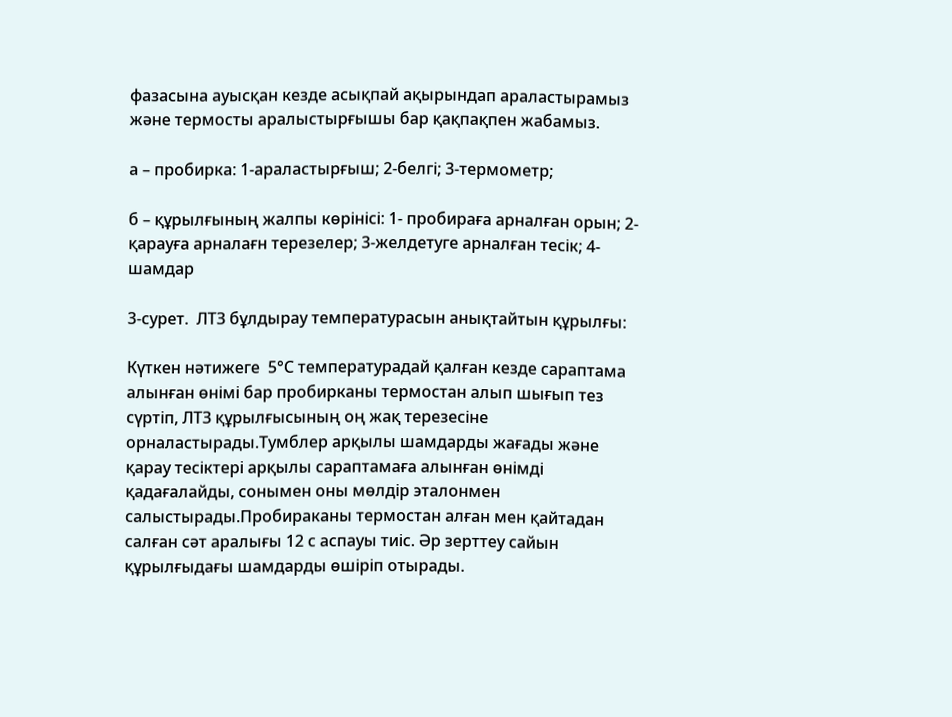фазасына ауысқан кезде асықпай ақырындап араластырамыз және термосты аралыстырғышы бар қақпақпен жабамыз.

а – пробирка: 1-араластырғыш; 2-белгі; 3-термометр;

б – құрылғының жалпы көрінісі: 1- пробираға арналған орын; 2-қарауға арналағн терезелер; 3-желдетуге арналған тесік; 4-шамдар

3-сурет.  ЛТЗ бұлдырау температурасын анықтайтын құрылғы:

Күткен нәтижеге  5°С температурадай қалған кезде сараптама алынған өнімі бар пробирканы термостан алып шығып тез сүртіп, ЛТЗ құрылғысының оң жақ терезесіне орналастырады.Тумблер арқылы шамдарды жағады және қарау тесіктері арқылы сараптамаға алынған өнімді қадағалайды, сонымен оны мөлдір эталонмен  салыстырады.Пробираканы термостан алған мен қайтадан салған сәт аралығы 12 с аспауы тиіс. Әр зерттеу сайын құрылғыдағы шамдарды өшіріп отырады.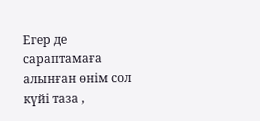Егер де сараптамаға  алынған өнім сол күйі таза ,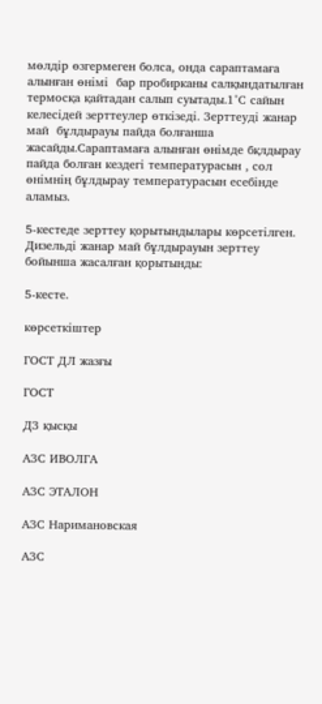мөлдір өзгермеген болса, онда сараптамаға алынған өнімі  бар пробирканы салқындатылған термосқа қайтадан салып суытады.1°С сайын келесідей зерттеулер өткізеді. Зерттеуді жанар май  бұлдырауы пайда болғанша жасайды.Сараптамаға алынған өнімде бқлдырау пайда болған кездегі температурасын , сол өнімнің бұлдырау температурасын есебінде аламыз.

5-кестеде зерттеу қорытындылары көрсетілген. Дизельді жанар май бұлдырауын зерттеу бойынша жасалған қорытынды:

5-кесте.

көрсеткіштер

ГОСТ ДЛ жазғы

ГОСТ

ДЗ қысқы

АЗС ИВОЛГА

АЗС ЭТАЛОН

АЗС Наримановская

АЗС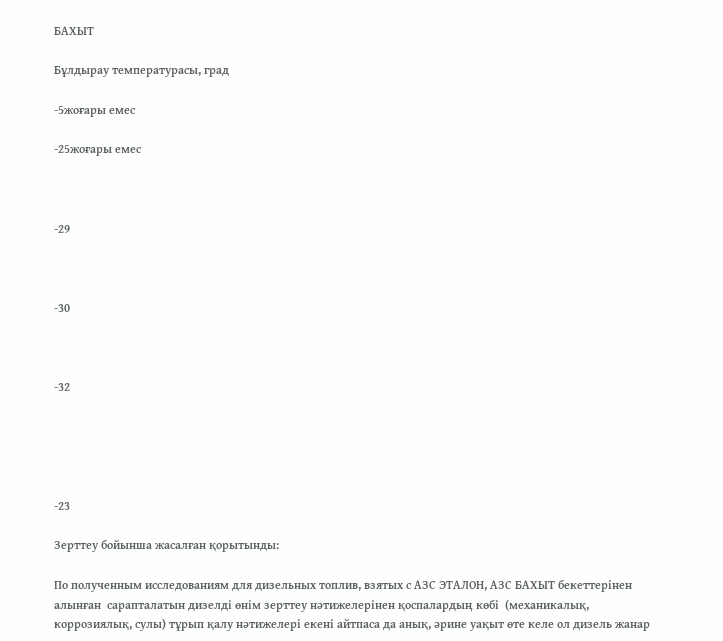БАХЫТ

Бұлдырау температурасы, град

-5жоғары емес

-25жоғары емес



-29



-30



-32





-23

Зерттеу бойынша жасалған қорытынды:

По полученным исследованиям для дизельных топлив, взятых с АЗС ЭТАЛОН, АЗС БАХЫТ бекеттерінен алынған  сарапталатын дизелді өнім зерттеу нәтижелерінен қоспалардың көбі  (механикалық, коррозиялық, сулы) тұрып қалу нәтижелері екені айтпаса да анық, әрине уақыт өте келе ол дизель жанар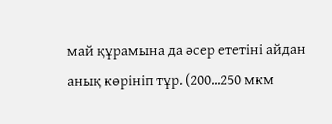май құрамына да әсер ететіні айдан анық көрініп тұр. (200...250 мкм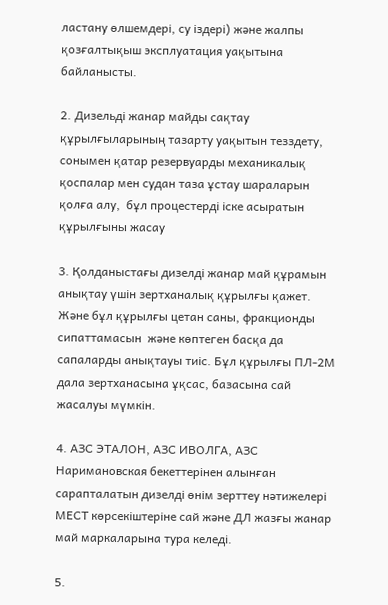ластану өлшемдері, су іздері) және жалпы қозғалтықыш эксплуатация уақытына байланысты.

2. Дизельді жанар майды сақтау құрылғыларының тазарту уақытын тезздету, сонымен қатар резервуарды механикалық қоспалар мен судан таза ұстау шараларын қолға алу,  бұл процестерді іске асыратын  құрылғыны жасау

3. Қолданыстағы дизелді жанар май құрамын анықтау үшін зертханалық құрылғы қажет. Және бұл құрылғы цетан саны, фракционды сипаттамасын  және көптеген басқа да сапаларды анықтауы тиіс. Бұл құрылғы ПЛ-2М дала зертханасына ұқсас, базасына сай жасалуы мүмкін.

4. АЗС ЭТАЛОН, АЗС ИВОЛГА, АЗС Наримановская бекеттерінен алынған сарапталатын дизелді өнім зерттеу нәтижелері МЕСТ көрсекіштеріне сай және ДЛ жазғы жанар май маркаларына тура келеді.

5.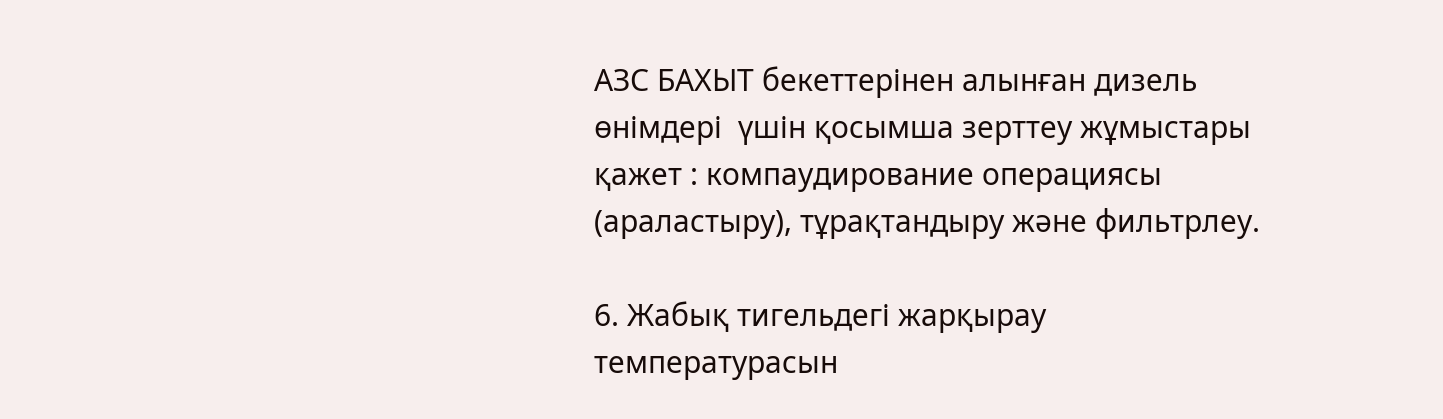АЗС БАХЫТ бекеттерінен алынған дизель өнімдері  үшін қосымша зерттеу жұмыстары қажет : компаудирование операциясы (араластыру), тұрақтандыру және фильтрлеу.

6. Жабық тигельдегі жарқырау температурасын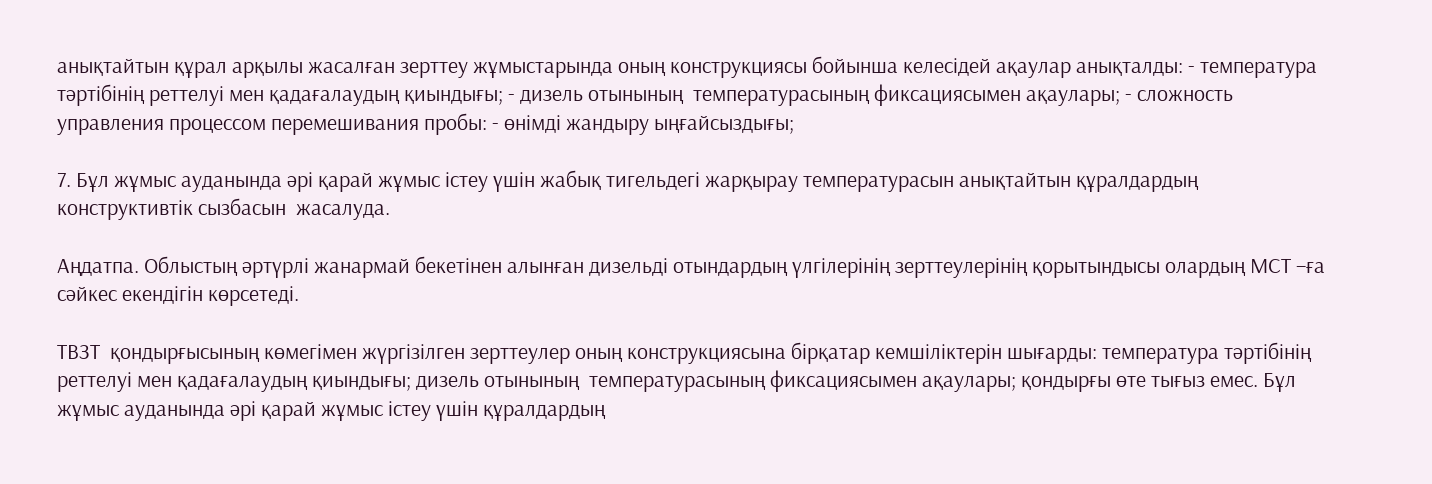анықтайтын құрал арқылы жасалған зерттеу жұмыстарында оның конструкциясы бойынша келесідей ақаулар анықталды: - температура тәртібінің реттелуі мен қадағалаудың қиындығы; - дизель отынының  температурасының фиксациясымен ақаулары; - сложность управления процессом перемешивания пробы: - өнімді жандыру ыңғайсыздығы;

7. Бұл жұмыс ауданында әрі қарай жұмыс істеу үшін жабық тигельдегі жарқырау температурасын анықтайтын құралдардың  конструктивтік сызбасын  жасалуда.

Аңдатпа. Облыстың әртүрлі жанармай бекетінен алынған дизельді отындардың үлгілерінің зерттеулерінің қорытындысы олардың МСТ –ға сәйкес екендігін көрсетеді.

ТВЗТ  қондырғысының көмегімен жүргізілген зерттеулер оның конструкциясына бірқатар кемшіліктерін шығарды: температура тәртібінің реттелуі мен қадағалаудың қиындығы; дизель отынының  температурасының фиксациясымен ақаулары; қондырғы өте тығыз емес. Бұл жұмыс ауданында әрі қарай жұмыс істеу үшін құралдардың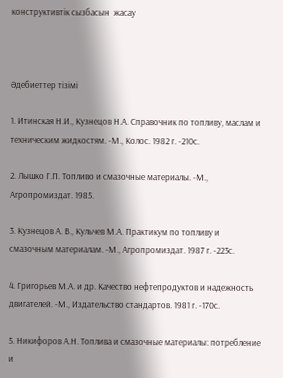конструктивтік сызбасын  жасау



Әдебиеттер тізімі

1. Итинская Н.И., Кузнецов Н.А. Справочник по топливу, маслам и техническим жидкостям. -М., Колос. 1982 г. -210с.

2. Лышко Г.П. Топливо и смазочные материалы. -М., Агропромиздат. 1985.

3. Кузнецов А. В., Кульчев М.А. Практикум по топливу и смазочным материалам. -М., Агропромиздат. 1987 г. -223с.

4. Григорьев М.А. и др. Качество нефтепродуктов и надежность двигателей. -М., Издательство стандартов. 1981 г. -170с.

5. Никифоров А.Н. Топлива и смазочные материалы: потребление и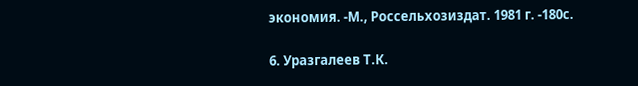экономия. -М., Россельхозиздат. 1981 г. -180с.

6. Уразгалеев Т.К.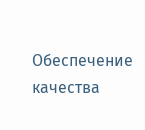Обеспечение качества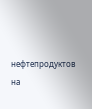нефтепродуктов на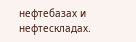нефтебазах и нефтескладах.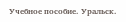Учебное пособие. Уральск.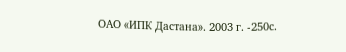ОАО «ИПК Дастана». 2003 г. -250с.